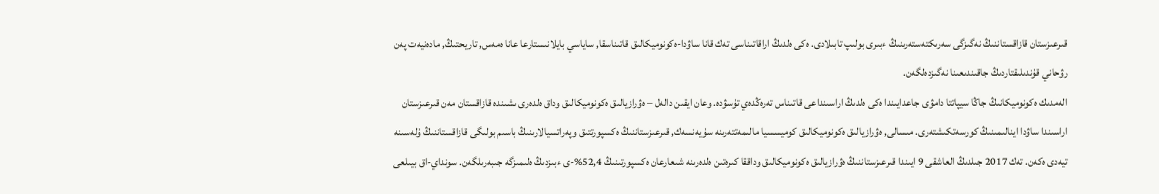قىرعىزستان قازاقستاننىڭ نەگىزگى سەرىكتەستەرىنىڭ ءبىرى بولىپ تابىلادى. ەكى ەلدىڭ اراقاتىناسى تەك قانا ساۋدا-ەكونوميكالىق قاتىناسقا, ساياسي بايلانىستارعا عانا ەمەس, تاريحتىڭ, مادەنيەت پەن رۋحاني قۇندىلىقتاردىڭ جاقىندىعىنا نەگىزدەلگەن.
الەمدىك ەكونوميكانىڭ جاڭا سيپاتتا دامۋى جاعدايىندا ەكى ەلدىڭ اراسىنداعى قاتىناس تەرەڭدەي تۇسۋدە. وعان ايقىن دالەل – ەۋرازيالىق ەكونوميكالىق وداق ەلدەرى ىشىندە قازاقستان مەن قىرعىزستان اراسىندا ساۋدا اينالىمىنىڭ كورسەتكىشتەرى. مىسالى, ەۋرازيالىق ەكونوميكالىق كوميسسيا مالىمەتتەرىنە سۇيەنسەك, قىرعىزستاننىڭ ەكسپورتتىق وپەراتسيالارىنىڭ باسىم بولىگى قازاقستاننىڭ ۇلەسىنە تيەدى ەكەن. تەك 2017 جىلدىڭ العاشقى 9 ايىندا قىرعىزستاننىڭ ەۋرازيالىق ەكونوميكالىق وداققا كىرەتىن ەلدەرىنە شىعارعان ەكسپورتىنىڭ 52,4%-ى ءبىزدىڭ ەلىمىزگە جىبەرىلگەن. سونداي-اق بيىلعى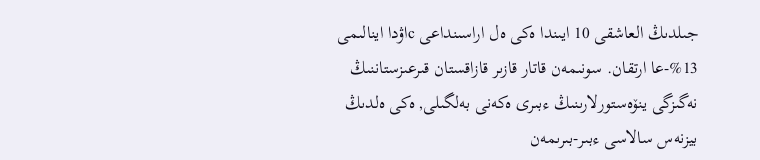جىلدىڭ العاشقى 10 ايىندا ەكى ەل اراسىنداعى cاۋدا اينالىمى 13%-عا ارتقان. سونىمەن قاتار قازىر قازاقستان قىرعىزستاننىڭ نەگىزگى ينۆەستورلارىنىڭ ءبىرى ەكەنى بەلگىلى, ەكى ەلدىڭ بيزنەس سالاسى ءبىر-بىرىمەن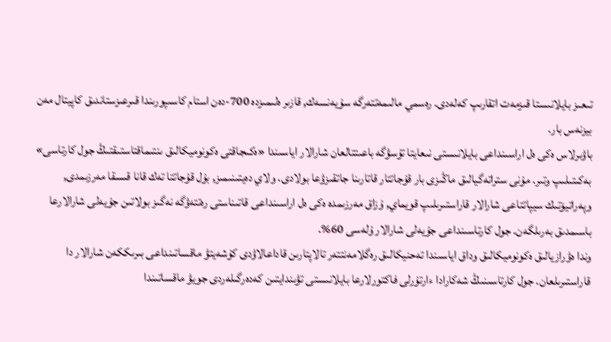تىعىز بايلانىستا قىزمەت اتقارىپ كەلەدى. رەسمي مالىمەتتەرگە سۇيەنسەك, قازىر ەلىمىزدە 700-دەن استام كاسىپورىندا قىرعىزستاندىق كاپيتال مەن بيزنەس بار.
باۋىرلاس ەكى ەل اراسىنداعى بايلانىستى نىعايتا تۇسۋگە باعىتتالعان شارالار اياسىندا «ەكىجاقتى ەكونوميكالىق ىنتىماقتاستىقتىڭ جول كارتاسى» بەكىتىلىپ وتىر. مۇنى ستراتەگيالىق ماڭىزى بار قۇجاتتار قاتارىنا جاتقىزۋعا بولادى. ولاي دەيتىنىمىز, بۇل قۇجاتتا تەك قانا قىسقا مەرزىمدى, وپەراتيۆتىك سيپاتتاعى شارالار قاراستىرىلىپ قويماي, ۇزاق مەرزىمدە ەكى ەل اراسىنداعى قاتىناستى رەتتەۋگە نەگىز بولاتىن جۇيەلى شارالارعا باسىمدىق بەرىلگەن. جول كارتاسىنداعى جۇيەلى شارالار ۇلەسى 60%.
وندا ەۋرازيالىق ەكونوميكالىق وداق اياسىندا تەحنيكالىق رەگلامەنتتەر تالاپتارىن قاداعالاۋدى كۇشەيتۋ ماقساتىنداعى بىرىككەن شارالار دا قاراستىرىلعان. جول كارتاسىنىڭ شەكارادا ءارتۇرلى فاكتورلارعا بايلانىستى تۋىندايتىن كەدەرگىلەردى جويۋ ماقساتىندا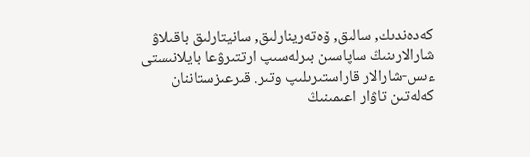كەدەندىك, سالىق, ۆەتەرينارلىق, سانيتارلىق باقىلاۋ شارالارىنىڭ ساپاسىن بىرلەسىپ ارتتىرۋعا بايلانىستى ءىس-شارالار قاراستىرىلىپ وتىر. قىرعىزستاننان كەلەتىن تاۋار اعىمىنىڭ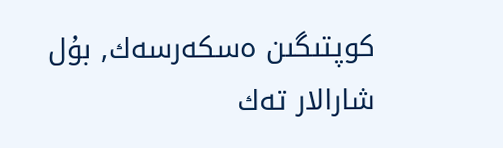كوپتىگىن ەسكەرسەك, بۇل شارالار تەك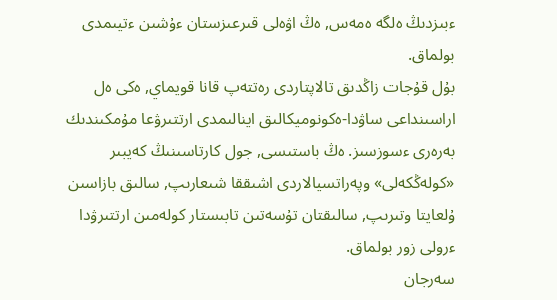ءبىزدىڭ ەلگە ەمەس, ەڭ اۋەلى قىرعىزستان ءۇشىن ءتيىمدى بولماق.
بۇل قۇجات زاڭدىق تالاپتاردى رەتتەپ قانا قويماي, ەكى ەل اراسىنداعى ساۋدا-ەكونوميكالىق اينالىمدى ارتتىرۋعا مۇمكىندىك بەرەرى ءسوزسىز. ەڭ باستىسى, جول كارتاسىنىڭ كەيبىر «كولەڭكەلى» وپەراتسيالاردى اشىققا شىعارىپ, سالىق بازاسىن ۇلعايتا وتىرىپ, سالىقتان تۇسەتىن تابىستار كولەمىن ارتتىرۋدا ءرولى زور بولماق.
سەرجان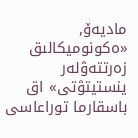ماديەۆ, «ەكونوميكالىق زەرتتەۋلەر ينستيتۋتى» اق باسقارما توراعاسى